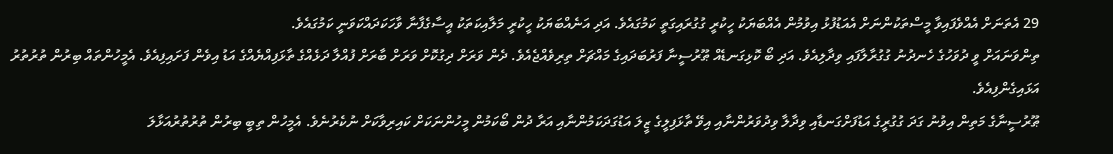29 އެތަނަށް އެއްވެފައިވާ މީސްތަކުންނަށް އެއަޑުފުޅު އިވުމުން އެއްބަޔަކު ހީކުރީ ގުގުރައިގަތީ ކަމުގައެވެ. އަދި އަނެއްބަޔަކު ހީކުރީ މަލާއިކަތަކު އީސާގެފާނާ ވާހަކަދައްކަވަނީ ކަމުގައެވެ.
ތިންވަނައަށް ވީ ދުވަހުގެ ހެނދުނު ގުގުރާލާފައި ވިދާލިއެވެ. އަދި ބޯ ކޮޅިގަނޑެއް ޠޫރުސީނާ ފަރުބަދައިގެ މައްޗަށް ތިރިވެއްޖެއެވެ. ދެން ވަރަށް ދިގުކޮށް ވަރަށް ބާރަށް ފުއްލާ ދަޅެއްގެ ތާޅަފިއްޔެއްގެ އަޑު އިވެން ފަށައިފިއެވެ. އެމީހުންތައް ބިރުން ތުރުތުރު އަޅައިގެންފިއެވެ.
ޠޫރުސީނާގެ މަތިން އިވުނު ގަދަ ގުގުރީގެ އަޑުފަށްގަނޑާއި ވިދާލާ ވިދުވަރުންނާއި އިވޭ ތާޅަފިލީގެ ޒީލަ އަޑުގަދަކަމުންނާއި އަރާ ދުން ބޯކަމުން މީހުންނަކަށް ކައިރިވާކަށް ނުކެރުނެވެ. އެމީހުން ތިބީ ބިރުން ތުރުތުރުއަޅާލަ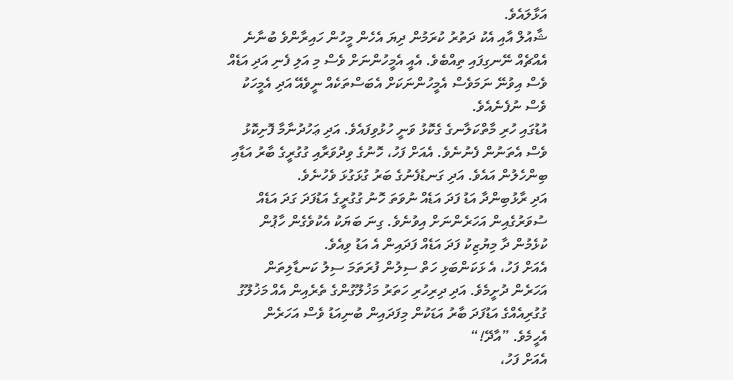އަޅާލައެވެ.
ޝާއުލް އާއި އެކު ދަތުރު ކުރަމުން ދިޔަ އެހެން މީހުން ހައިރާންވެ ބުނާނެ އެއްޗެއް ނޭނގިފައި ތިއްބެވެ. އެއީ އެމީހުންނަށް ވެސް މި އަލި ފެނި އަދި އަޑެއް ވެސް އިވުނޭ ނަމަވެސް އެމީހުންނަކަށް އެބަސްތަކެއް ނީވެއޭ އަދި އެމީހަކު ވެސް ނުފެނެއެވެ.
އުޑުގައި ހުރި މާތްކަލާނގެ ގެކޮޅު ވަނީ ހުޅުވިފައެވެ. އަދި ޢަހުދުނާމާ ފޮށިކޮޅު ވެސް އެތަނުން ފެނުނެވެ. އެއަށް ފަހު، ހޮނުގެ ވިދުވަރާއި ގުގުރީގެ ބާރު އަޑާއި ބިންހެލުން އައެވެ. އަދި ގަނޑުފެނުގެ ބަރު ގުޅަގުޅަ ވެހުނެވެ.
އަދި ރާޅުބިންދާ އަޑު ފަދަ އަޑެއް ނުވަތަ ހޮނު ގުގުރީގެ އަޑުފަދަ ގަދަ އަޑެއް ސުވަރުގެއިން އަހަރެންނަށް އިވުނެވެ. ގިނަ ބަޔަކު އެކުވެގެން ހާޕުން ކުޅެމުން ދާ މިޔުޒިކު ފަދަ އަޑެއް ފަދައިން އެ އަޑު ވިއެވެ.
އެއަށް ފަހު، އެ ޅަކަންބަޅި ހަތް ސިލުން ފުރަތަމަ ސިލު ކަނޑާލިތަން އަހަރެން ދުށީމެވެ. އަދި ދިރިހުރި ހަތަރު މަޚުލޫގުންގެ ތެރެއިން އެއް މަޚުލޫގު ގުގުރިއެއްގެ އަޑުފަދަ ބާރު އަޑަކުން މިފަދައިން ބުނިއަޑު ވެސް އަހަރެން އެހީމެވެ. ”އާދޭ!“
އެއަށް ފަހު،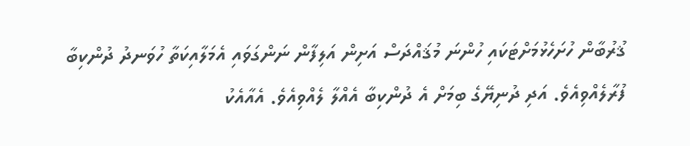ޤުރުބާން ހުށަހެޅުމަށްޓަކައި ހުންނަ މުޤައްދަސް އަށިން އަލިފާން ނަންގަވައި އެމަލާއިކަތާ ހުވަނދު ދުންކިބާ ފުރާލެއްވިއެވެ. އަދި ދުނިޔޭގެ ބިމަށް އެ ދުންކިބާ އެއްލާ ލެއްވިއެވެ. އެއާއެކު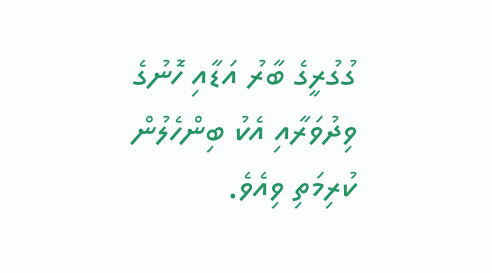ގުގުރީގެ ބާރު އަޑާއި ހޮނުގެ ވިދުވަރާއި އެކު ބިންހެލުން ކުރިމަތި ވިއެވެ.